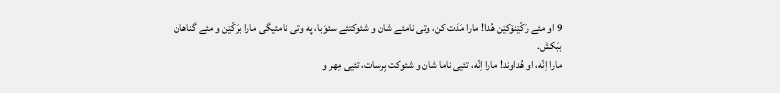9 او مئے رَکّێنۆکێن هُدا! مارا مَدَت کن، وتی نامئے شان و شئوکتئے سئوَبا، په وتی نامئیگی مارا برَکّێن و مئے گناهان ببَکش.
مارا اِنّه، او هُداوند! مارا اِنّه، تئیی ناما شان و شئوکت بِرسات، تئیی مِهر و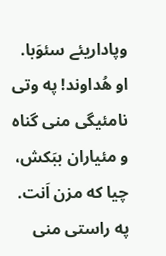وپاداریئے سئوَبا.
او هُداوند! په وتی نامئیگی منی گناه و مئیاران ببَکش، چیا که مزن اَنت.
په راستی منی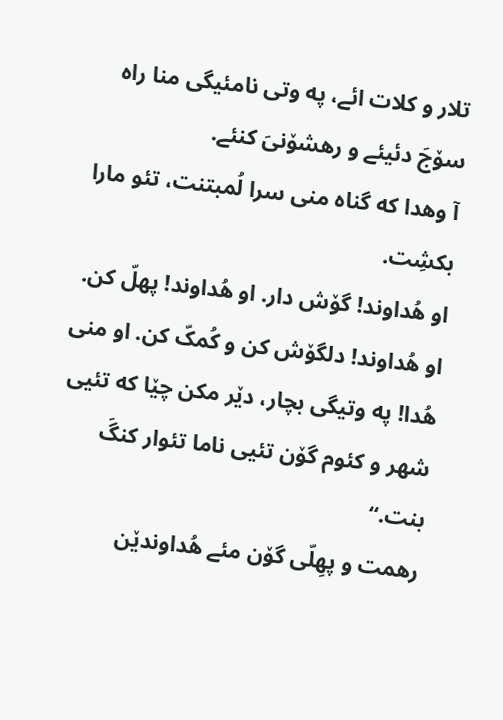تلار و کلات ائے، په وتی نامئیگی منا راه سۆجَ دئیئے و رهشۆنیَ کنئے.
آ وهدا که گناه منی سرا لُمبتنت، تئو مارا بکشِت.
او هُداوند! گۆش دار. او هُداوند! پهلّ کن. او هُداوند! دلگۆش کن و کُمکّ کن. او منی هُدا! په وتیگی بچار، دێر مکن چێا که تئیی شهر و کئوم گۆن تئیی ناما تئوار کنگَ بنت.“
رهمت و پهِلّی گۆن مئے هُداوندێن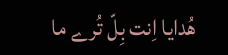هُدایا اِنت بِلّ تُرے ما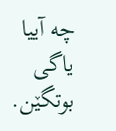چه آییا یاگی بوتگێن.